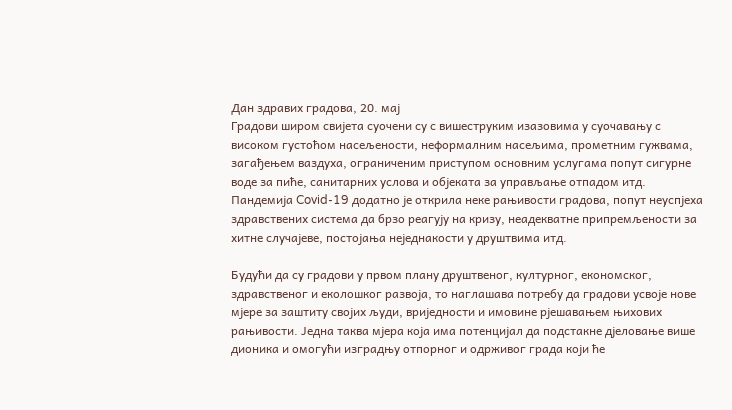Дан здравих градова, 20. мај
Градови широм свијета суочени су с вишеструким изазовима у суочавању с високом густоћом насељености, неформалним насељима, прометним гужвама, загађењем ваздуха, ограниченим приступом основним услугама попут сигурне воде за пиће, санитарних услова и објеката за управљање отпадом итд. Пандемија Covid-19 додатно је открила неке рањивости градова, попут неуспјеха здравствених система да брзо реагују на кризу, неадекватне припремљености за хитне случајеве, постојања неједнакости у друштвима итд.

Будући да су градови у првом плану друштвеног, културног, економског, здравственог и еколошког развоја, то наглашава потребу да градови усвоје нове мјере за заштиту својих људи, вриједности и имовине рјешавањем њихових рањивости. Једна таква мјера која има потенцијал да подстакне дјеловање више дионика и омогући изградњу отпорног и одрживог града који ће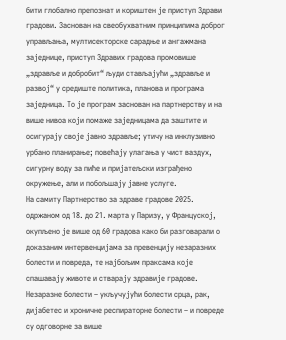бити глобално препознат и кориштен је приступ Здрави градови. Заснован на свеобухватним принципима доброг управљања, мултисекторске сарадње и ангажмана заједнице, приступ Здравих градова промовише „здравље и добробит“ људи стављајући „здравље и развој“ у средиште политика, планова и програма заједница. То је програм заснован на партнерству и на више нивоа који помаже заједницама да заштите и осигурају своје јавно здравље; утичу на инклузивно урбано планирање; повећају улагања у чист ваздух, сигурну воду за пиће и пријатељски изграђено окружење, али и побољшају јавне услуге.
На самиту Партнерство за здраве градове 2025. одржаном од 18. до 21. марта у Паризу, у Француској, окупљено је више од 60 градова како би разговарали о доказаним интервенцијама за превенцију незаразних болести и повреда, те најбољим праксама које спашавају животе и стварају здравије градове. Незаразне болести – укључујући болести срца, рак, дијабетес и хроничне респираторне болести – и повреде су одговорне за више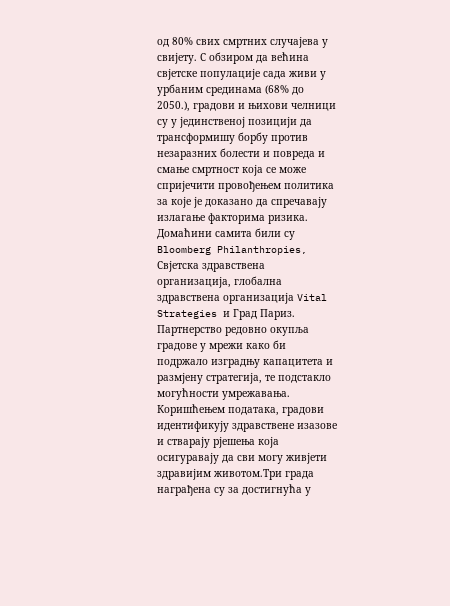од 80% свих смртних случајева у свијету. С обзиром да већина свјетске популације сада живи у урбаним срединама (68% до 2050.), градови и њихови челници су у јединственој позицији да трансформишу борбу против незаразних болести и повреда и смање смртност која се може спријечити провођењем политика за које је доказано да спречавају излагање факторима ризика. Домаћини самита били су Bloomberg Philanthropies, Свјетска здравствена организација, глобална здравствена организација Vital Strategies и Град Париз. Партнерство редовно окупља градове у мрежи како би подржало изградњу капацитета и размјену стратегија, те подстакло могућности умрежавања. Коришћењем података, градови идентификују здравствене изазове и стварају рјешења која осигуравају да сви могу живјети здравијим животом.Три града награђена су за достигнућа у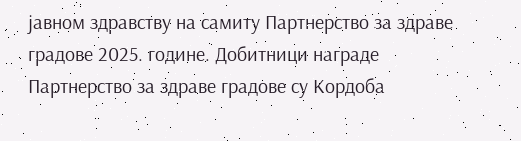јавном здравству на самиту Партнерство за здраве градове 2025. године. Добитници награде Партнерство за здраве градове су Kордоба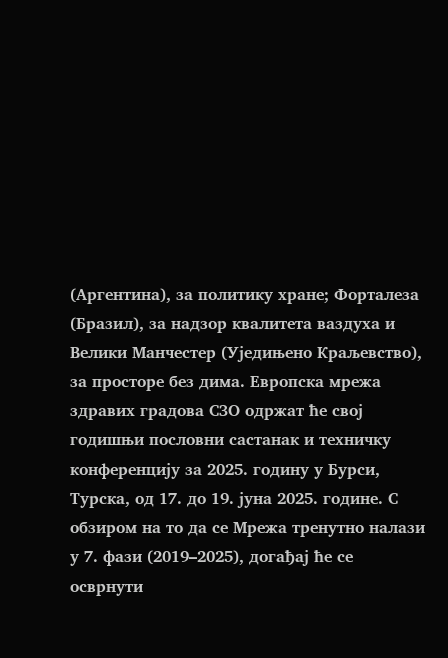(Аргентина), за политику хране; Форталеза (Бразил), за надзор квалитета ваздуха и Велики Манчестер (Уједињено Краљевство), за просторе без дима. Европска мрежа здравих градова СЗО одржат ће свој годишњи пословни састанак и техничку конференцију за 2025. годину у Бурси, Турска, од 17. до 19. јуна 2025. године. С обзиром на то да се Мрежа тренутно налази у 7. фази (2019–2025), догађај ће се осврнути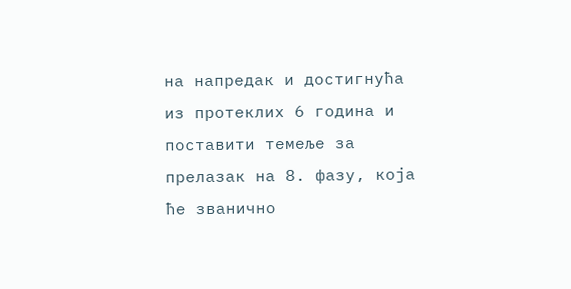на напредак и достигнућа из протеклих 6 година и поставити темеље за прелазак на 8. фазу, која ће званично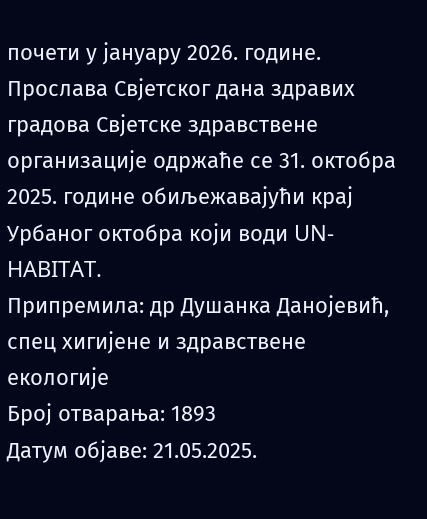почети у јануару 2026. године.
Прослава Свјетског дана здравих градова Свјетске здравствене организације одржаће се 31. октобра 2025. године обиљежавајући крај Урбаног октобра који води UN-HABITAT.
Припремила: др Душанка Данојевић, спец хигијене и здравствене екологије
Број отварања: 1893
Датум објаве: 21.05.2025.